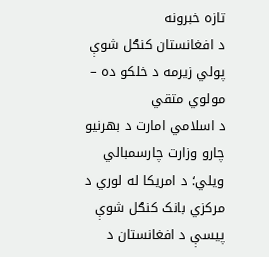تازه خبرونه
د افغانستان کنګل شوې پولي زیرمه د خلکو ده – مولوي متقي
د اسلامي امارت د بهرنیو چارو وزارت چارسمبالي ويلي؛ د امریکا له لوري د مرکزي بانک کنګل شوې پیسې د افغانستان د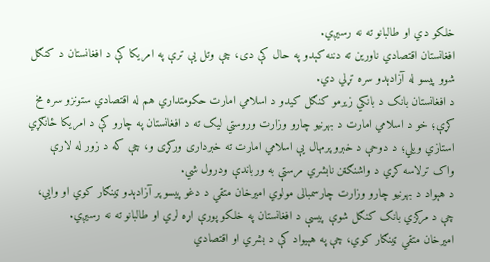خلکو دي او طالبانو ته نه رسیږي.
افغانستان اقتصادي ناورین ته دننه کېدو په حال کې دی، چې وتل یې ترې په امریکا کې د افغانستان د کنګل شوو پیسو له آزادېدو سره تړلي دي.
د افغانستان بانک د بانکي زیرمو کنګل کیدو د اسلامي امارت حکومتداري هم له اقتصادي ستونزو سره مخ کړې؛ خو د اسلامي امارت د بهرنیو چارو وزارت وروستي لیک ته د افغانستان په چارو کې د امریکا ځانګړي استازي ویلي؛ د دوحې د خبرو پرمهال یې اسلامي امارت ته خبرداری ورکړی و، چې که د زور له لارې واک ترلاسه کړي د واشنګټن نابشري مرستې به ورباندې ودرول شي.
د هېواد د بهرنیو چارو وزارت چارسمبالی مولوي امیرخان متقي د دغو پیسو پر آزادېدو ټینګار کوي او وايي، چې د مرکزي بانک کنګل شوې پیسې د افغانستان په خلکو پورې اړه لري او طالبانو ته نه رسیږي.
امیرخان متقي ټینګار کوي، چې په هېیواد کې د بشري او اقتصادي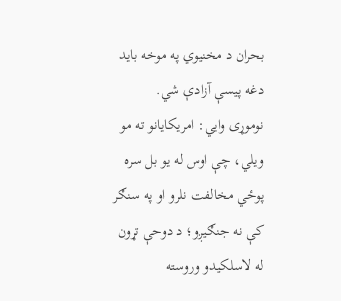بحران د مخنیوي په موخه باید دغه پیسې آزادې شي.
نوموړی وایي: امریکایانو ته مو ویلي، چې اوس له یو بل سره پوځي مخالفت نلرو او په سنګر کې نه جنګیږو؛ د دوحې تړون له لاسلکیدو وروسته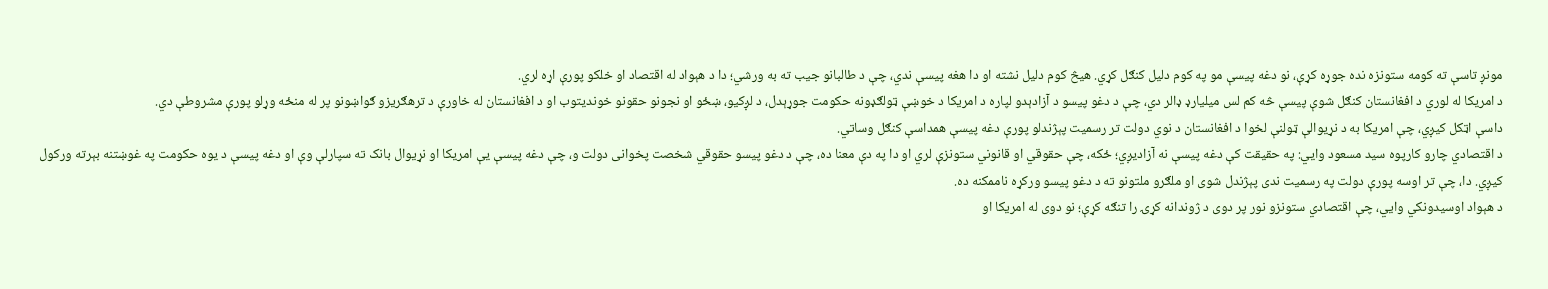مونږ تاسې ته کومه ستونزه نده جوړه کړې، نو دغه پیسې مو په کوم دلیل کنګل کړي. هیڅ کوم دلیل نشته او دا هغه پیسې ندي، چې د طالبانو جیب ته به ورشي؛ دا د هېواد له اقتصاد او خلکو پورې اړه لري.
د امریکا له لوري د افغانستان کنګل شوې پیسې څه کم لس میلیارډ ډالر دي، چې د دغو پیسو د آزادېدو لپاره د امریکا د خوښې ټولګډونه حکومت جوړېدل، د لږکیو، ښځو او نجونو حقونو خوندیتوب او د افغانستان له خاورې د ترهګریزو ګواښونو پر له منځه وړلو پورې مشروطې دي.
داسې اټکل کیږي، چې امریکا به د نړیوالې ټولنې لخوا د افغانستان د نوي دولت تر رسمیت پېژندلو پورې دغه پیسې همداسې کنګل وساتي.
د اقتصادي چارو کارپوه سید مسعود وایي: په حقیقت کې دغه پیسې نه آزادیږي؛ ځکه، چې حقوقي او قانوني ستونزې لري او دا په دې معنا ده، چې د دغو پیسو حقوقي شخصت پخوانی دولت و، چې دغه پیسې یې امریکا او نړیوال بانک ته سپارلې وې او دغه پیسې د یوه حکومت په غوښتنه بېرته ورکول کیږي. دا، چې تر اوسه پورې دولت په رسمیت ندی پېژندل شوی او ملګرو ملتونو ته د دغو پیسو ورکړه ناممکنه ده.
د هېواد اوسیدونکي وايي، چې اقتصادي ستونزو نور پر دوی د ژوندانه کړۍ را تنګه کړې؛ نو دوی له امریکا او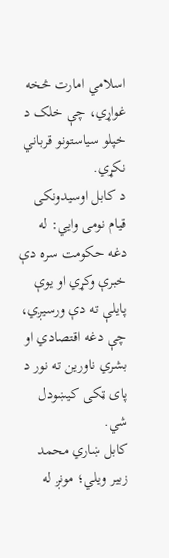اسلامي امارت څخه غواړي، چې خلک د خپلو سیاستونو قرباني نکړي.
د کابل اوسیدونکی قیام نومی وایي: له دغه حکومت سره دې خبرې وکړي او یوې پایلې ته دې ورسیږي، چې دغه اقتصادي او بشري ناورین ته نور د پای ټکی کیښودل شي.
کابل ښاري محمد زبیر ویلي؛ مونږ له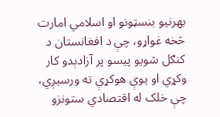بهرنیو بنسټونو او اسلامي امارت څخه غواړو، چې د افغانستان د کنګل شویو پیسو پر آزادېدو کار وکړي او یوې هوکړې ته ورسیږي، چې خلک له اقتصادي ستونزو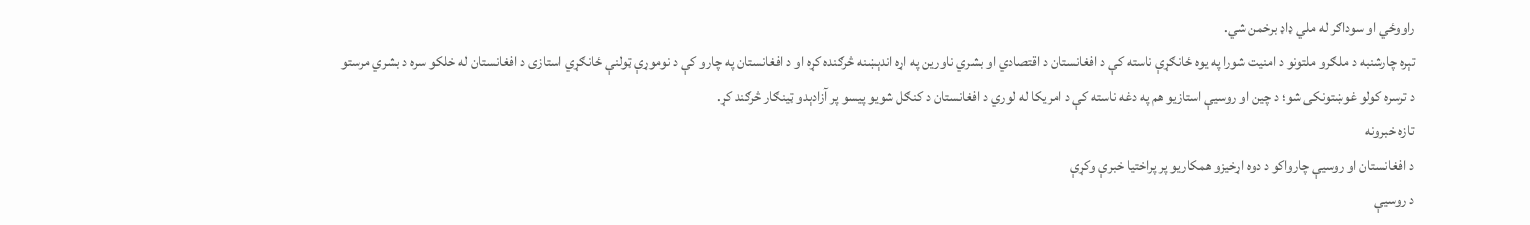راووځي او سوداګر له ملي ډاډ برخمن شي.
تېره چارشنبه د ملګرو ملتونو د امنیت شورا په یوه ځانګړې ناسته کې د افغانستان د اقتصادي او بشري ناورین په اړه اندېښنه څرګنده کړه او د افغانستان په چارو کې د نوموړې ټولنې ځانګړي استازی د افغانستان له خلکو سره د بشري مرستو د ترسره کولو غوښتونکی شو؛ د چین او روسیې استازیو هم په دغه ناسته کې د امریکا له لوري د افغانستان د کنګل شویو پیسو پر آزادېدو ټینګار څرګند کړ.
تازه خبرونه
د افغانستان او روسیې چارواکو د دوه اړخیزو همکاریو پر پراختیا خبرې وکړې
د روسیې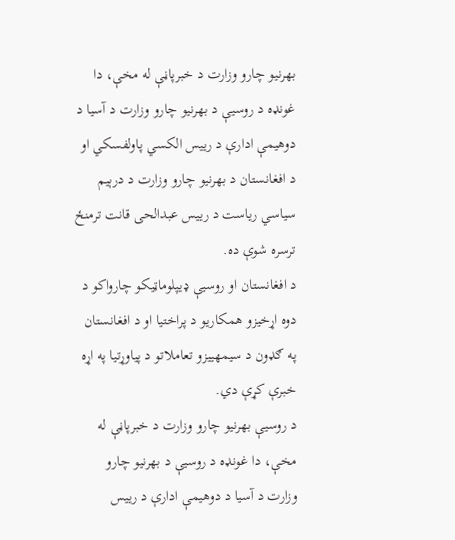بهرنیو چارو وزارت د خبرپاڼې له مخې، دا غونډه د روسیې د بهرنیو چارو وزارت د آسیا د دوهیمې ادارې د رییس الکسي پاولفسکي او د افغانستان د بهرنیو چارو وزارت د درېیم سیاسي ریاست د رییس عبدالحی قانت ترمنځ ترسره شوې ده.
د افغانستان او روسیې ډیپلوماټیکو چارواکو د دوه اړخیزو همکاریو د پراختیا او د افغانستان په ګډون د سیمهییزو تعاملاتو د پیاوړتیا په اړه خبرې کړې دي.
د روسیې بهرنیو چارو وزارت د خبرپاڼې له مخې، دا غونډه د روسیې د بهرنیو چارو وزارت د آسیا د دوهیمې ادارې د رییس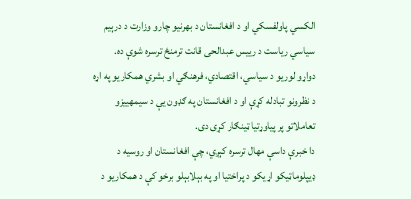الکسي پاولفسکي او د افغانستان د بهرنیو چارو وزارت د درېیم سیاسي ریاست د رییس عبدالحی قانت ترمنځ ترسره شوې ده.
دواړو لوریو د سیاسي، اقتصادي، فرهنګي او بشري همکاریو په اړه د نظرونو تبادله کړې او د افغانستان په ګډون یې د سیمهییزو تعاملاتو پر پیاوړتیا ټینګار کړی دی.
دا خبرې داسې مهال ترسره کېږي، چې افغانستان او روسیه د ډیپلوماټیکو اړیکو د پراختیا او په بېلابېلو برخو کې د همکاریو د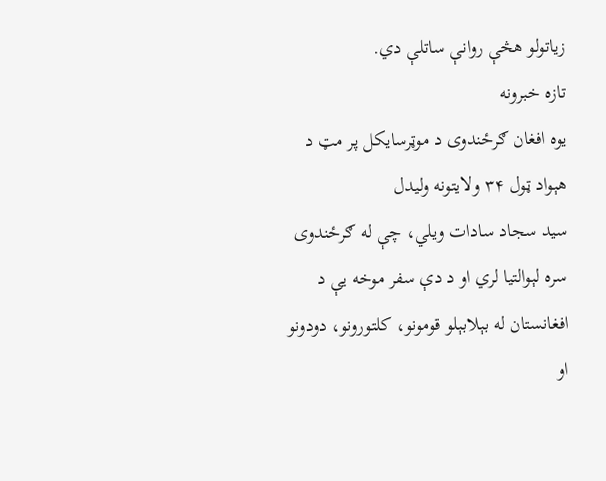زیاتولو هڅې روانې ساتلې دي.
تازه خبرونه
یوه افغان ګرځندوی د موټرسایکل پر مټ د هېواد ټول ۳۴ ولایتونه ولیدل
سید سجاد سادات ویلي، چې له ګرځندوی سره لېوالتیا لري او د دې سفر موخه یې د افغانستان له بېلابېلو قومونو، کلتورونو، دودونو او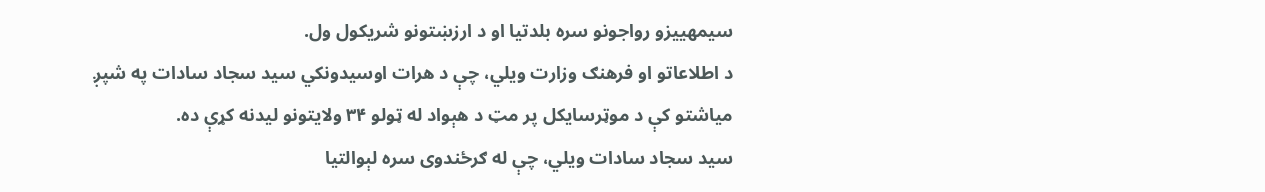سیمهییزو رواجونو سره بلدتیا او د ارزښتونو شریکول ول.
د اطلاعاتو او فرهنګ وزارت ویلي، چې د هرات اوسیدونکي سید سجاد سادات په شپږ میاشتو کې د موټرسایکل پر مټ د هېواد له ټولو ۳۴ ولایتونو لیدنه کړې ده.
سید سجاد سادات ویلي، چې له ګرځندوی سره لېوالتیا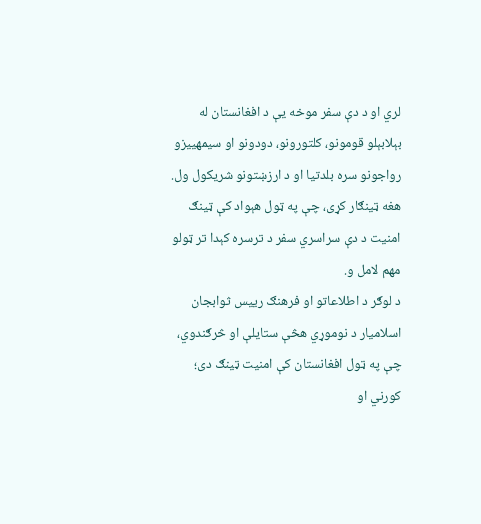لري او د دې سفر موخه یې د افغانستان له بېلابېلو قومونو، کلتورونو، دودونو او سیمهییزو رواجونو سره بلدتیا او د ارزښتونو شریکول ول.
هغه ټینګار کړی، چې په ټول هېواد کې ټینګ امنیت د دې سراسري سفر د ترسره کېدا تر ټولو مهم لامل و.
د لوګر د اطلاعاتو او فرهنګ رییس ثوابجان اسلامیار د نوموړي هڅې ستایلې او څرګندوي، چې په ټول افغانستان کې امنیت ټینګ دی؛ کورني او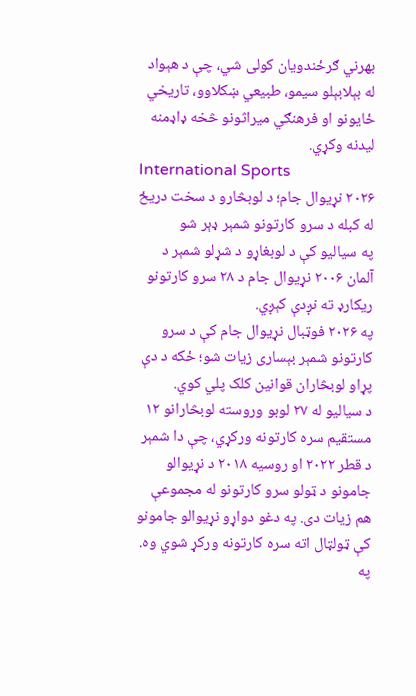بهرني ګرځندویان کولی شي، چې د هېواد له بېلابېلو سیمو، طبیعي ښکلاوو، تاریخي ځایونو او فرهنګي میراثونو څخه ډاډمنه لیدنه وکړي.
International Sports
۲۰۲۶ نړیوال جام؛ د لوبڅارو د سخت دریځ له کبله د سرو کارتونو شمېر ډېر شو
په سیالیو کې د لوبغاړو د شړلو شمېر د آلمان ۲۰۰۶ نړیوال جام د ۲۸ سرو کارتونو ریکارډ ته نږدې کېږي.
په ۲۰۲۶ فوټبال نړیوال جام کې د سرو کارتونو شمېر بېساری زیات شو؛ ځکه د دې پړاو لوبڅاران قوانین کلک پلي کوي.
د سیالیو له ۲۷ لوبو وروسته لوبڅارانو ۱۲ مستقیم سره کارتونه ورکړي، چې دا شمېر د قطر ۲۰۲۲ او روسیه ۲۰۱۸ د نړیوالو جامونو د ټولو سرو کارتونو له مجموعې هم زیات دی. په دغو دواړو نړیوالو جامونو کې ټولټال اته سره کارتونه ورکړ شوي وه.
په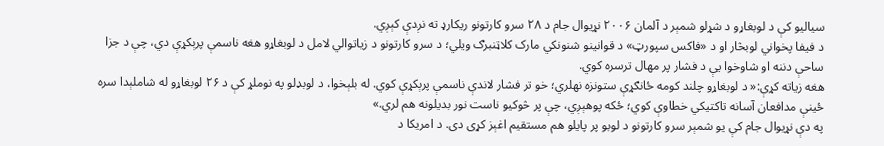سیالیو کې د لوبغاړو د شړلو شمېر د آلمان ۲۰۰۶ نړیوال جام د ۲۸ سرو کارتونو ریکارډ ته نږدې کېږي.
د فیفا پخواني لوبڅار او د «فاکس سپورټ» د قوانینو شنونکي مارک کلاټنبرګ ویلي؛ د سرو کارتونو د زیاتوالي لامل د لوبغاړو هغه ناسمې پرېکړې دي، چې د جزا ساحې دننه او شاوخوا یې د فشار پر مهال ترسره کوي.
هغه زیاته کړې:« د لوبغاړو چلند کومه ځانګړې ستونزه نهلري؛ خو تر فشار لاندې ناسمې پرېکړې کوي. له بلېخوا، د لوبډلو په نوملړ کې د ۲۶ لوبغاړو له شاملېدا سره ځینې مدافعان آسانه تاکتیکي خطاوې کوي؛ ځکه پوهېږي، چې پر څوکیو ناست نور بدیلونه هم لري.»
په دې نړیوال جام کې یو شمېر سرو کارتونو د لوبو پر پایلو هم مستقیم اغېز کړی دی. د امریکا د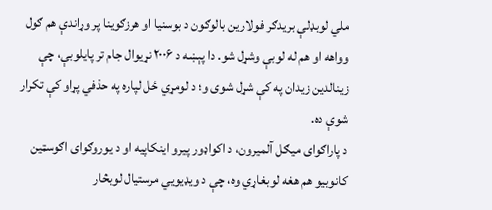ملي لوبډلې بریدګر فولارین بالوګون د بوسنیا او هرزګوینا پر وړاندې هم ګول وواهه او هم له لوبې وشړل شو. دا پېښه د ۲۰۰۶ نړیوال جام تر پایلوبې، چې زینالدین زیدان په کې شړل شوی و؛ د لومړي ځل لپاره په حذفي پړاو کې تکرار شوې ده.
د پاراګوای میګل آلمیرون، د اکواډور پیرو اینکاپیه او د یوروګوای اګوسټین کانوبیو هم هغه لوبغاړي وه، چې د ویډیويي مرستیال لوبڅار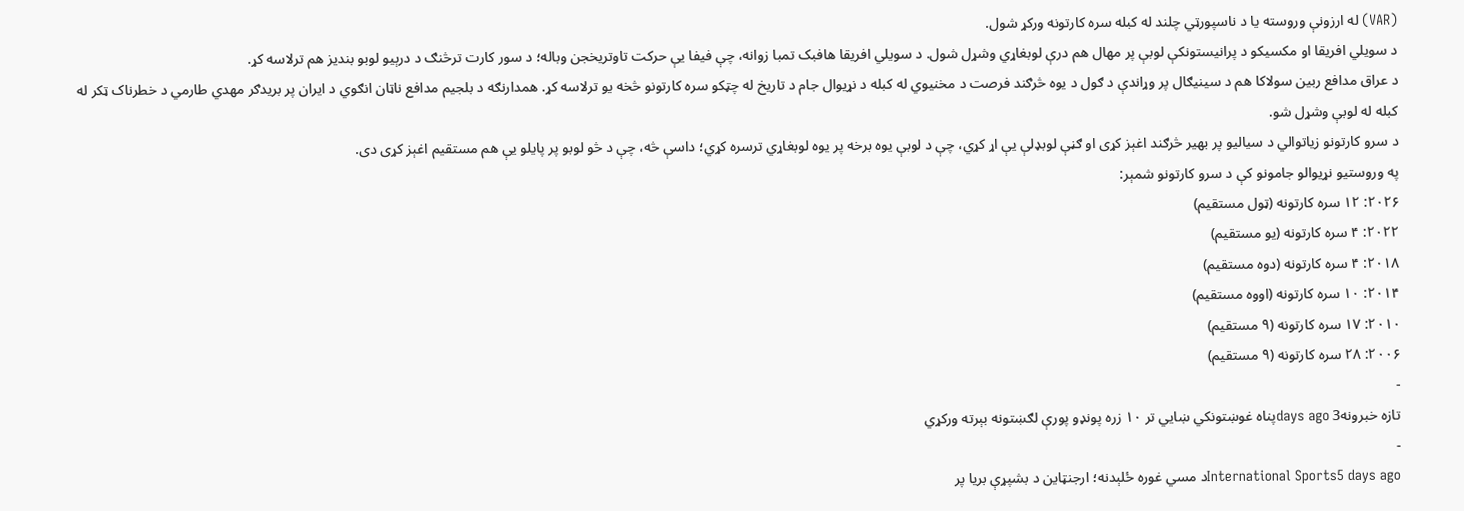(VAR) له ارزونې وروسته یا د ناسپورټي چلند له کبله سره کارتونه ورکړ شول.
د سویلي افریقا او مکسیکو د پرانیستونکې لوبې پر مهال هم درې لوبغاړي وشړل شول. د سویلي افریقا هافبک تمبا زوانه، چې فیفا یې حرکت تاوتریخجن وباله؛ د سور کارت ترڅنګ د درېیو لوبو بندیز هم ترلاسه کړ.
د عراق مدافع ربین سولاکا هم د سینیګال پر وړاندې د ګول د یوه څرګند فرصت د مخنیوي له کبله د نړیوال جام د تاریخ له چټکو سره کارتونو څخه یو ترلاسه کړ. همدارنګه د بلجیم مدافع ناټان انګوي د ایران پر بریدګر مهدي طارمي د خطرناک ټکر له کبله له لوبې وشړل شو.
د سرو کارتونو زیاتوالي د سیالیو پر بهیر څرګند اغېز کړی او ګڼې لوبډلې یې اړ کړي، چې د لوبې یوه برخه پر یوه لوبغاړي ترسره کړي؛ داسې څه، چې د څو لوبو پر پایلو یې هم مستقیم اغېز کړی دی.
په وروستیو نړیوالو جامونو کې د سرو کارتونو شمېر:
۲۰۲۶: ۱۲ سره کارتونه (ټول مستقیم)
۲۰۲۲: ۴ سره کارتونه (یو مستقیم)
۲۰۱۸: ۴ سره کارتونه (دوه مستقیم)
۲۰۱۴: ۱۰ سره کارتونه (اووه مستقیم)
۲۰۱۰: ۱۷ سره کارتونه (۹ مستقیم)
۲۰۰۶: ۲۸ سره کارتونه (۹ مستقیم)
-
تازه خبرونه3 days agoپناه غوښتونکي ښايي تر ۱۰ زره پونډو پورې لګښتونه بېرته ورکړي
-
International Sports5 days agoد مسي غوره ځلېدنه؛ ارجنټاین د بشپړې بریا پر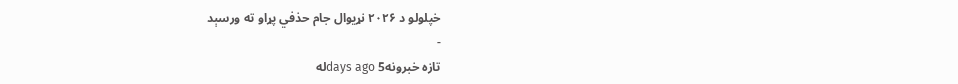خپلولو د ۲۰۲۶ نړیوال جام حذفي پړاو ته ورسېد
-
تازه خبرونه5 days agoله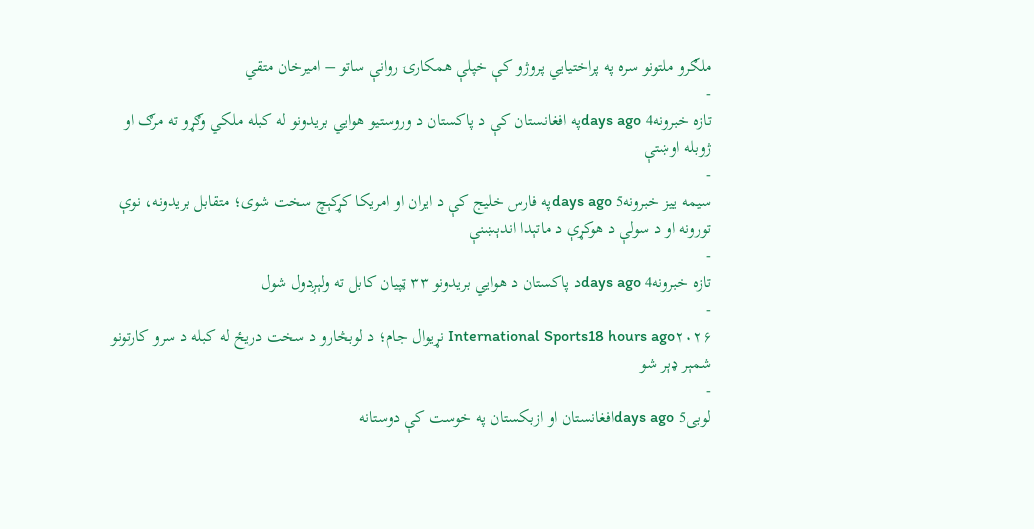ملګرو ملتونو سره په پراختیايي پروژو کې خپلې همکارۍ روانې ساتو – امیرخان متقي
-
تازه خبرونه4 days agoپه افغانستان کې د پاکستان د وروستيو هوايي بریدونو له کبله ملکي وګړو ته مرګ او ژوبله اوښتې
-
سیمه ییز خبرونه5 days agoپه فارس خلیج کې د ایران او امریکا کړکېچ سخت شوی؛ متقابل بریدونه، نوې تورونه او د سولې د هوکړې د ماتېدا اندېښنې
-
تازه خبرونه4 days agoد پاکستان د هوايي بریدونو ۳۳ ټپیان کابل ته ولېږدول شول
-
International Sports18 hours ago۲۰۲۶ نړیوال جام؛ د لوبڅارو د سخت دریځ له کبله د سرو کارتونو شمېر ډېر شو
-
لوبی5 days agoافغانستان او ازبکستان په خوست کې دوستانه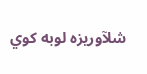شلآوریزه لوبه کوي